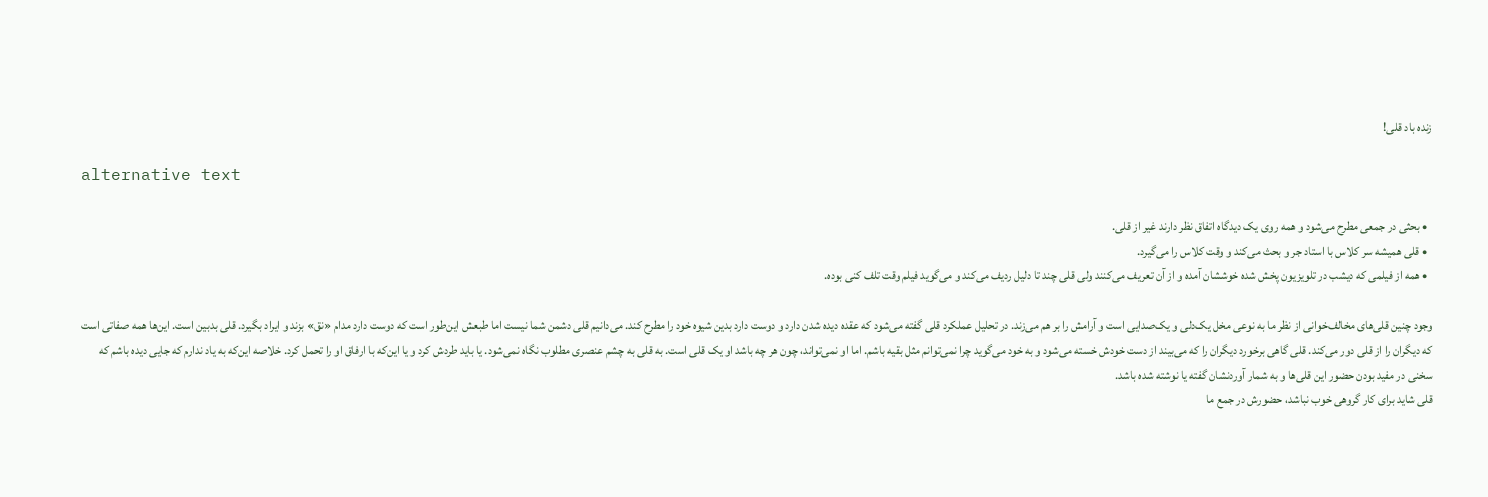زنده باد قلی!

alternative text

  • بحثی در جمعی مطرح می‌شود و همه روی یک دیدگاه اتفاق نظر دارند غیر از قلی.
  • قلی همیشه سر کلاس با استاد جر و بحث می‌کند و وقت کلاس را می‌گیرد.
  • همه از فیلمی که دیشب در تلویزیون پخش شده خوششان آمده و از آن تعریف می‌کنند ولی قلی چند تا دلیل ردیف می‌کند و می‌گوید فیلم وقت تلف کنی بوده.

وجود چنین قلی‌های مخالف‌خوانی از نظر ما به نوعی مخل یک‌دلی و یک‌صدایی است و آرامش را بر هم می‌زند. در تحلیل عملکرد قلی گفته می‌شود که عقده دیده شدن دارد و دوست دارد بدین شیوه خود را مطرح کند. می‌دانیم قلی دشمن شما نیست اما طبعش این‌طور است که دوست دارد مدام «نق» بزند و ایراد بگیرد. قلی بدبین است. این‌ها همه صفاتی است که دیگران را از قلی دور می‌کند. قلی گاهی برخورد دیگران را که می‌بیند از دست خودش خسته می‌شود و به خود می‌گوید چرا نمی‌توانم مثل بقیه باشم. اما او نمی‌تواند، چون هر چه باشد او یک قلی است. به قلی به چشم عنصری مطلوب نگاه نمی‌شود. یا باید طردش کرد و یا این‌که با ارفاق او را تحمل کرد. خلاصه این‌که به یاد ندارم که جایی دیده باشم که سخنی در مفید بودن حضور این قلی‌ها و به شمار آوردنشان گفته یا نوشته شده باشد.
قلی شاید برای کار گروهی خوب نباشد، حضورش در جمع ما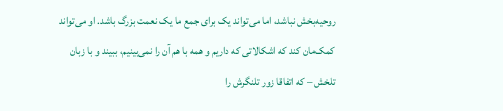روحیه‌بخش نباشد، اما می‌تواند یک برای جمع ما یک نعمت بزرگ باشد. او می‌تواند کمک‌مان کند که اشکالاتی که داریم و همه با هم آن را نمی‌بینیم، ببیند و با زبان تلخش – که اتفاقا زور تلنگرش را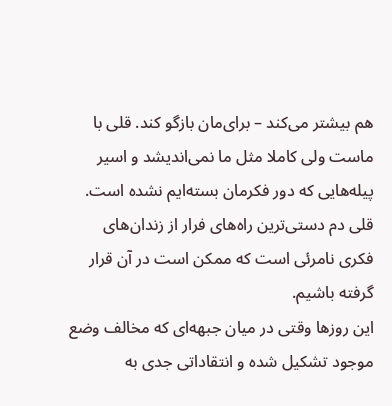هم بیشتر می‌کند – برای‌مان بازگو کند. قلی با ماست ولی کاملا مثل ما نمی‌اندیشد و اسیر پیله‌هایی که دور فکرمان بسته‌ایم نشده است. قلی دم دستی‌ترین راه‌های فرار از زندان‌های فکری نامرئی است که ممکن است در آن قرار گرفته باشیم.
این روزها وقتی در میان جبهه‌ای که مخالف وضع موجود تشکیل شده و انتقاداتی جدی به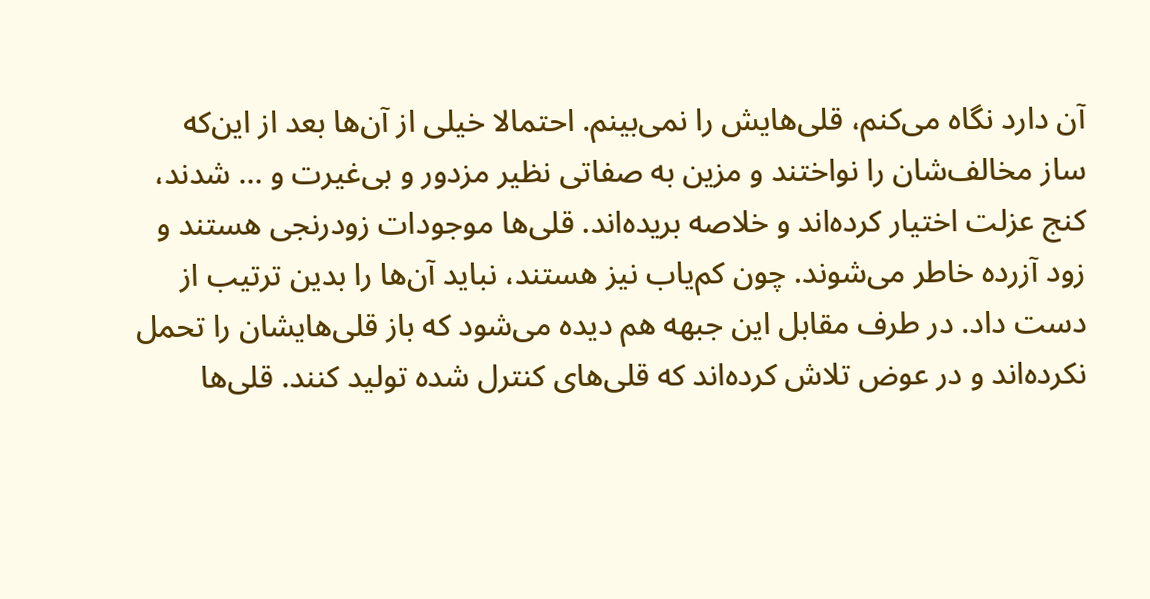آن دارد نگاه می‌کنم، قلی‌هایش را نمی‌بینم. احتمالا خیلی از آن‌ها بعد از این‌که ساز مخالف‌شان را نواختند و مزین به صفاتی نظیر مزدور و بی‌غیرت و … شدند، کنج عزلت اختیار کرده‌اند و خلاصه بریده‌اند. قلی‌ها موجودات زودرنجی هستند و زود آزرده خاطر می‌شوند. چون کم‌یاب نیز هستند، نباید آن‌ها را بدین ترتیب از دست داد. در طرف مقابل این جبهه هم دیده می‌شود که باز قلی‌هایشان را تحمل نکرده‌اند و در عوض تلاش کرده‌اند که قلی‌های کنترل شده تولید کنند. قلی‌ها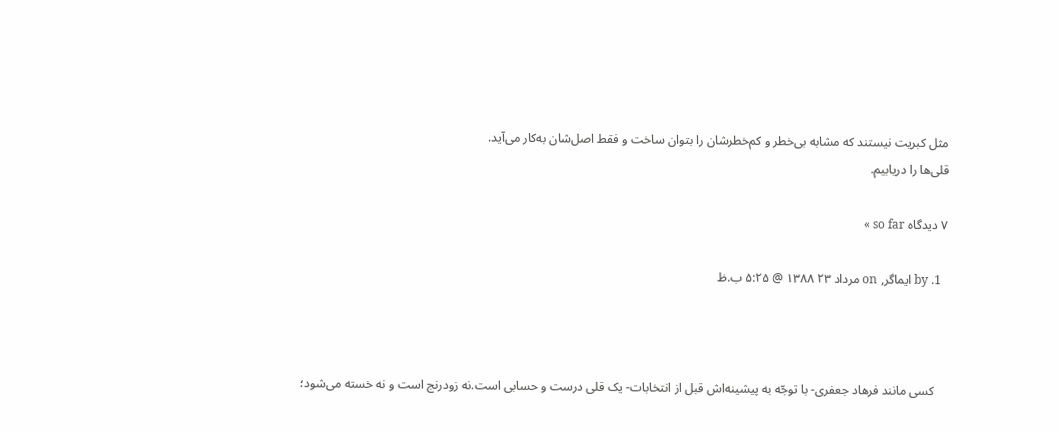مثل کبریت نیستند که مشابه بی‌خطر و کم‌خطرشان را بتوان ساخت و فقط اصل‌شان به‌کار می‌آید.
قلی‌ها را دریابیم.

۷ دیدگاه so far »

  1. by ایماگر, on مرداد ۲۳ ۱۳۸۸ @ ۵:۲۵ ب.ظ



    کسی مانند فرهاد جعفری- با توجّه به پیشینه‌اش قبل از انتخابات- یک قلی درست و حسابی است.نه زودرنج است و نه خسته می‌شود؛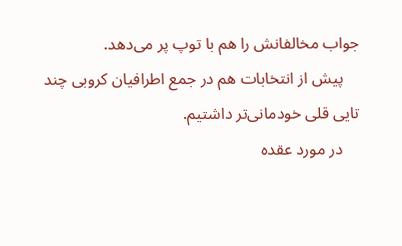جواب مخالفانش را هم با توپ پر می‌دهد.
    پیش از انتخابات هم در جمع اطرافیان کروبی چند تایی قلی خودمانی‌تر داشتیم.
    در مورد عقده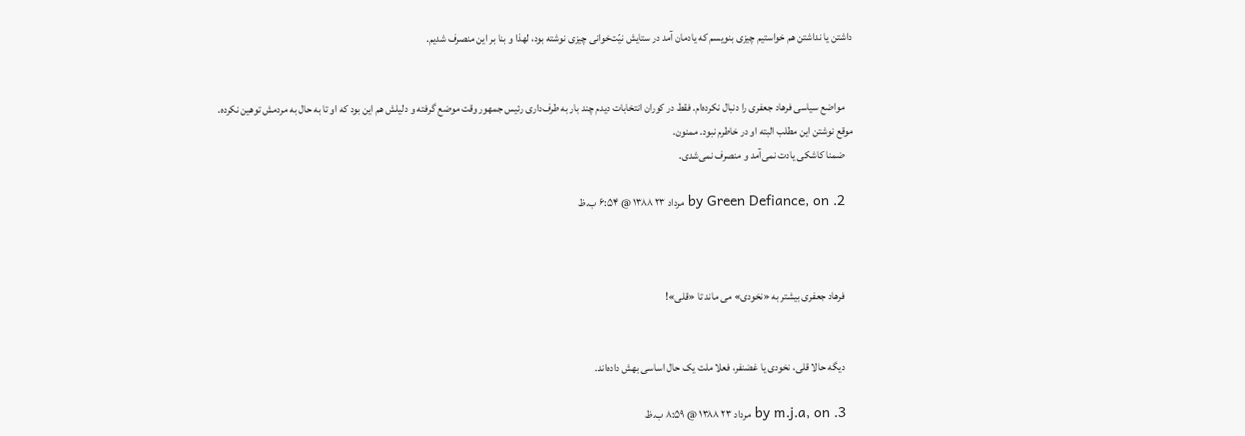داشتن یا نداشتن هم خواستیم چیزی بنویسم که یادمان آمد در ستایش نیّت‌خوانی چیزی نوشته بود، لهذا و بنا بر این منصرف شدیم.


    مواضع سیاسی فرهاد جعفری را دنبال نکرده‌ام. فقط در کوران انتخابات دیدم چند بار به طرف‌داری رئیس جمهور وقت موضع گرفته و دلیلش هم این بود که او تا به حال به مردمش توهین نکرده. موقع نوشتن این مطلب البته او در خاطرم نبود. ممنون.
    ضمنا کاشکی یادت نمی‌آمد و منصرف نمی‌شدی.

  2. by Green Defiance, on مرداد ۲۳ ۱۳۸۸ @ ۶:۵۴ ب.ظ



    فرهاد جعفری بیشتر به «نخودی» می ماند تا «قلی»!


    دیگه حالا قلی، نخودی یا غضنفر، فعلا ملت یک حال اساسی بهش داده‌اند.

  3. by m.j.a, on مرداد ۲۳ ۱۳۸۸ @ ۸:۵۹ ب.ظ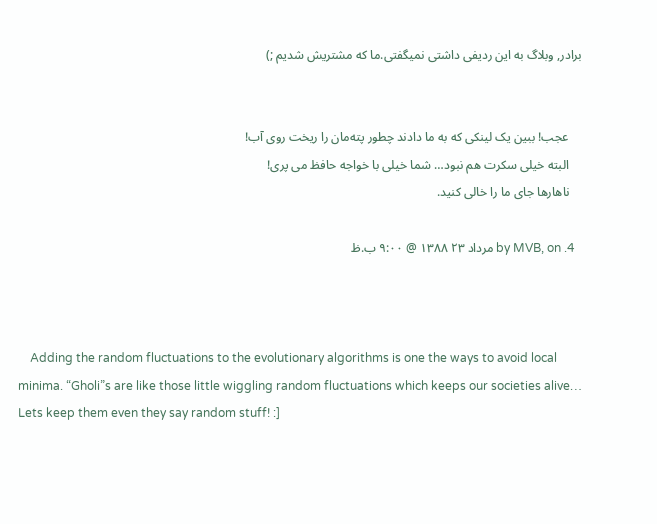برادر, وبلاگ به این ردیفی داشتی نمیگفتی.ما که مشتریش شدیم ;)


    عجب! ببین یک لینکی که به ما دادند چطور پته‌مان را ریخت روی آب!
    البته خیلی سکرت هم نبود… شما خیلی با خواجه حافظ می پری!
    ناهارها جای ما را خالی کنید.

  4. by MVB, on مرداد ۲۳ ۱۳۸۸ @ ۹:۰۰ ب.ظ



    Adding the random fluctuations to the evolutionary algorithms is one the ways to avoid local minima. “Gholi”s are like those little wiggling random fluctuations which keeps our societies alive… Lets keep them even they say random stuff! :]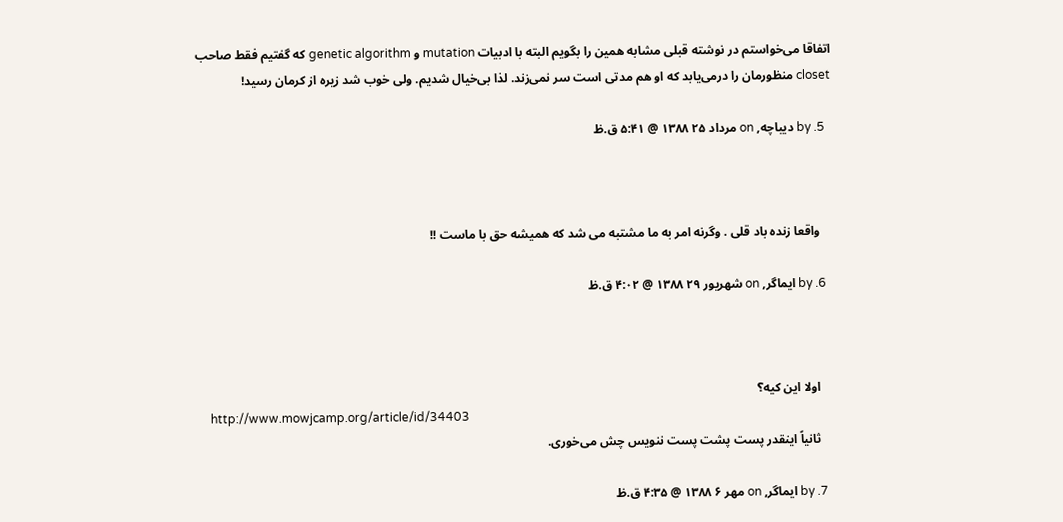اتفاقا می‌خواستم در نوشته قبلی مشابه همین را بگویم البته با ادبیات mutation و genetic algorithm که گفتیم فقط صاحب closet منظورمان را درمی‌یابد که او هم مدتی است سر نمی‌زند. لذا بی‌خیال شدیم. ولی خوب شد زیره از کرمان رسید!

  5. by دیباچه, on مرداد ۲۵ ۱۳۸۸ @ ۵:۴۱ ق.ظ



    واقعا زنده باد قلی . وگرنه امر به ما مشتبه می شد که همیشه حق با ماست !!

  6. by ایماگر, on شهریور ۲۹ ۱۳۸۸ @ ۴:۰۲ ق.ظ



    اولا این کیه؟
    http://www.mowjcamp.org/article/id/34403
    ثانیاً اینقدر پست پشت پست ننویس چش می‌خوری.

  7. by ایماگر, on مهر ۶ ۱۳۸۸ @ ۴:۳۵ ق.ظ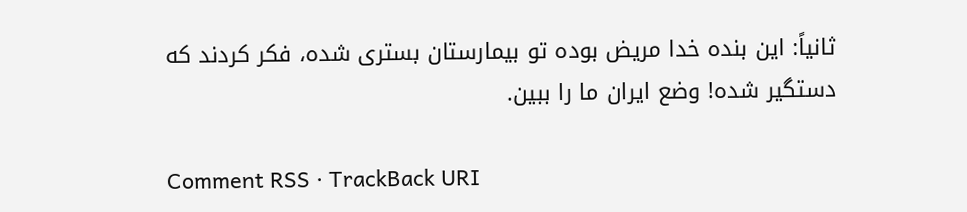ثانیاً: این بنده خدا مریض بوده تو بیمارستان بستری شده، فکر کردند که دستگیر شده! وضع ایران ما را ببین.

Comment RSS · TrackBack URI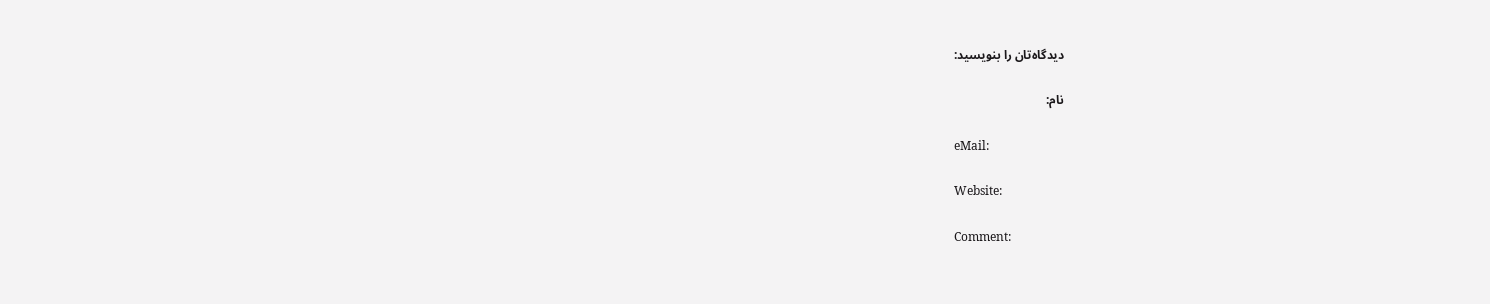دیدگاه‌تان را بنویسید:

نام:

eMail:

Website:

Comment: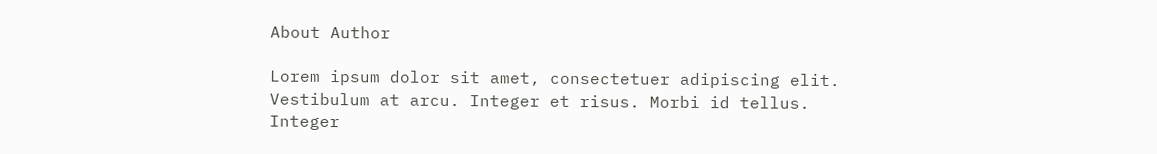About Author

Lorem ipsum dolor sit amet, consectetuer adipiscing elit. Vestibulum at arcu. Integer et risus. Morbi id tellus. Integer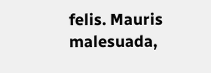felis. Mauris malesuada,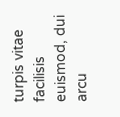turpis vitae facilisis euismod, dui arcu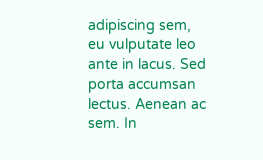adipiscing sem, eu vulputate leo ante in lacus. Sed porta accumsan lectus. Aenean ac sem. In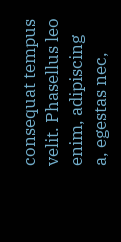consequat tempus velit. Phasellus leo enim, adipiscing a, egestas nec,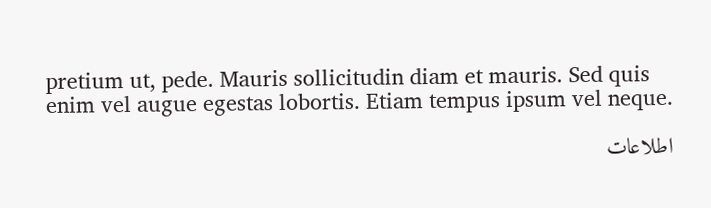pretium ut, pede. Mauris sollicitudin diam et mauris. Sed quis enim vel augue egestas lobortis. Etiam tempus ipsum vel neque.

اطلاعات